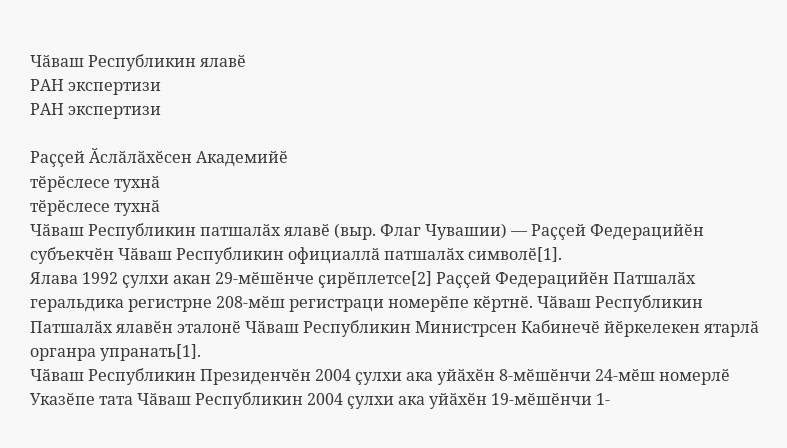Чӑваш Республикин ялавӗ
РАН экспертизи
РАН экспертизи

Раҫҫей Ӑслӑлӑхӗсен Академийӗ
тӗрӗслесе тухнӑ
тӗрӗслесе тухнӑ
Чӑваш Республикин патшалӑх ялавӗ (выр. Флаг Чувашии) — Раҫҫей Федерацийӗн субъекчӗн Чӑваш Республикин официаллӑ патшалӑх символӗ[1].
Ялава 1992 ҫулхи акан 29-мӗшӗнче ҫирӗплетсе[2] Раҫҫей Федерацийӗн Патшалӑх геральдика регистрне 208-мӗш регистраци номерӗпе кӗртнӗ. Чӑваш Республикин Патшалӑх ялавӗн эталонӗ Чӑваш Республикин Министрсен Кабинечӗ йӗркелекен ятарлӑ органра упранать[1].
Чӑваш Республикин Президенчӗн 2004 ҫулхи ака уйӑхӗн 8-мӗшӗнчи 24-мӗш номерлӗ Указӗпе тата Чӑваш Республикин 2004 ҫулхи ака уйӑхӗн 19-мӗшӗнчи 1-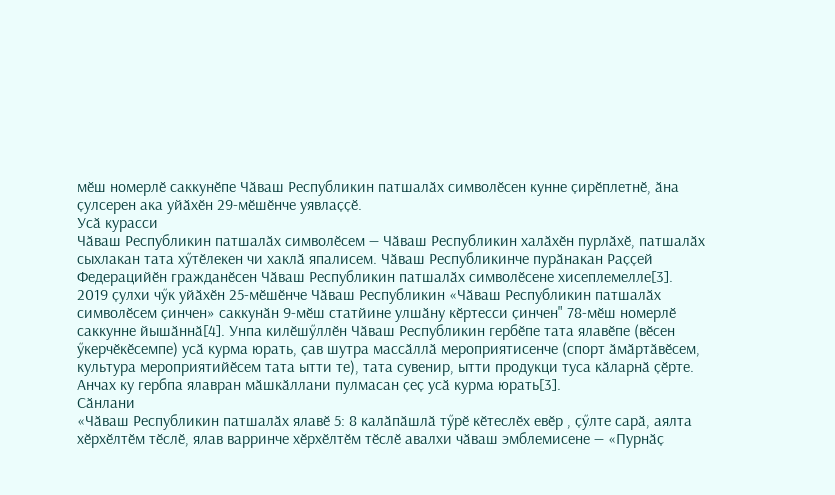мӗш номерлӗ саккунӗпе Чӑваш Республикин патшалӑх символӗсен кунне ҫирӗплетнӗ, ӑна ҫулсерен ака уйӑхӗн 29-мӗшӗнче уявлаҫҫӗ.
Усӑ курасси
Чӑваш Республикин патшалӑх символӗсем — Чӑваш Республикин халӑхӗн пурлӑхӗ, патшалӑх сыхлакан тата хӳтӗлекен чи хаклӑ япалисем. Чӑваш Республикинче пурӑнакан Раҫҫей Федерацийӗн гражданӗсен Чӑваш Республикин патшалӑх символӗсене хисеплемелле[3].
2019 ҫулхи чӳк уйӑхӗн 25-мӗшӗнче Чӑваш Республикин «Чӑваш Республикин патшалӑх символӗсем ҫинчен» саккунӑн 9-мӗш статйине улшӑну кӗртесси ҫинчен" 78-мӗш номерлӗ саккунне йышӑннӑ[4]. Унпа килӗшӳллӗн Чӑваш Республикин гербӗпе тата ялавӗпе (вӗсен ӳкерчӗкӗсемпе) усӑ курма юрать, ҫав шутра массӑллӑ мероприятисенче (спорт ӑмӑртӑвӗсем, культура мероприятийӗсем тата ытти те), тата сувенир, ытти продукци туса кӑларнӑ ҫӗрте. Анчах ку гербпа ялавран мӑшкӑллани пулмасан ҫеҫ усӑ курма юрать[3].
Сӑнлани
«Чӑваш Республикин патшалӑх ялавӗ 5: 8 калӑпӑшлӑ тӳрӗ кӗтеслӗх евӗр , ҫӳлте сарӑ, аялта хӗрхӗлтӗм тӗслӗ, ялав варринче хӗрхӗлтӗм тӗслӗ авалхи чӑваш эмблемисене — «Пурнӑҫ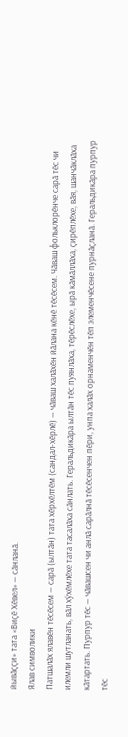йывӑҫҫи» тата «Виҫӗ Хӗвел» — сӑнланӑ.
Ялав символики
Патшалӑх ялавӗн тӗсӗсем — сарӑ (ылтӑн) тата хӗрхӗлтӗм (сандал-хӗрлӗ) — чӑваш халӑхӗн йӑлана кӗнӗ тӗсӗсем. Чӑваш фольклорӗнче сарӑ тӗс чи илемли шутланать, вӑл хӳхӗмлӗхе тата тасалӑха сӑнлать. Геральдикӑра ылтӑн тӗс пуянлӑха, тӗрӗслӗхе, ырӑ кӑмӑллӑха, ҫирӗплӗхе, вӑя, шанчӑклӑха кӑтартать. Пурпур тӗс — чӑвашсен чи анлӑ сарӑлнӑ тӗсӗсенчен пӗри, унпа халӑх орнаменчӗн тӗп элеменчӗсене пурнӑҫланӑ. Геральдикӑра пурпур тӗс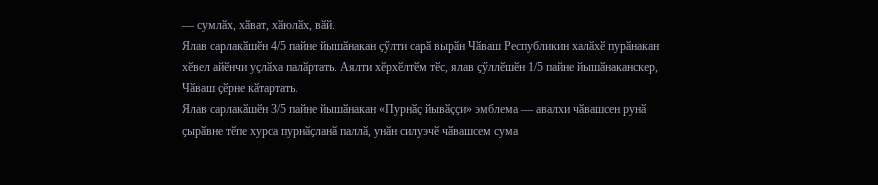— сумлӑх, хӑват, хӑюлӑх, вӑй.
Ялав сарлакӑшӗн 4/5 пайне йышӑнакан ҫӳлти сарӑ вырӑн Чӑваш Республикин халӑхӗ пурӑнакан хӗвел айӗнчи уҫлӑха палӑртать. Аялти хӗрхӗлтӗм тӗс, ялав ҫӳллӗшӗн 1/5 пайне йышӑнаканскер, Чӑваш ҫӗрне кӑтартать.
Ялав сарлакӑшӗн 3/5 пайне йышӑнакан «Пурнӑҫ йывӑҫҫи» эмблема — авалхи чӑвашсен рунӑ ҫырӑвне тӗпе хурса пурнӑҫланӑ паллӑ, унӑн силуэчӗ чӑвашсем сума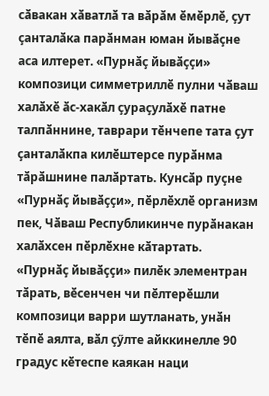сӑвакан хӑватлӑ та вӑрӑм ӗмӗрлӗ, ҫут ҫанталӑка парӑнман юман йывӑҫне аса илтерет. «Пурнӑҫ йывӑҫҫи» композици симметриллӗ пулни чӑваш халӑхӗ ӑс-хакӑл ҫураҫулӑхӗ патне талпӑннине, таврари тӗнчепе тата ҫут ҫанталӑкпа килӗштерсе пурӑнма тӑрӑшнине палӑртать. Кунсӑр пуҫне «Пурнӑҫ йывӑҫҫи», пӗрлӗхлӗ организм пек, Чӑваш Республикинче пурӑнакан халӑхсен пӗрлӗхне кӑтартать.
«Пурнӑҫ йывӑҫҫи» пилӗк элементран тӑрать, вӗсенчен чи пӗлтерӗшли композици варри шутланать, унӑн тӗпӗ аялта, вӑл ҫӳлте айккинелле 90 градус кӗтеспе каякан наци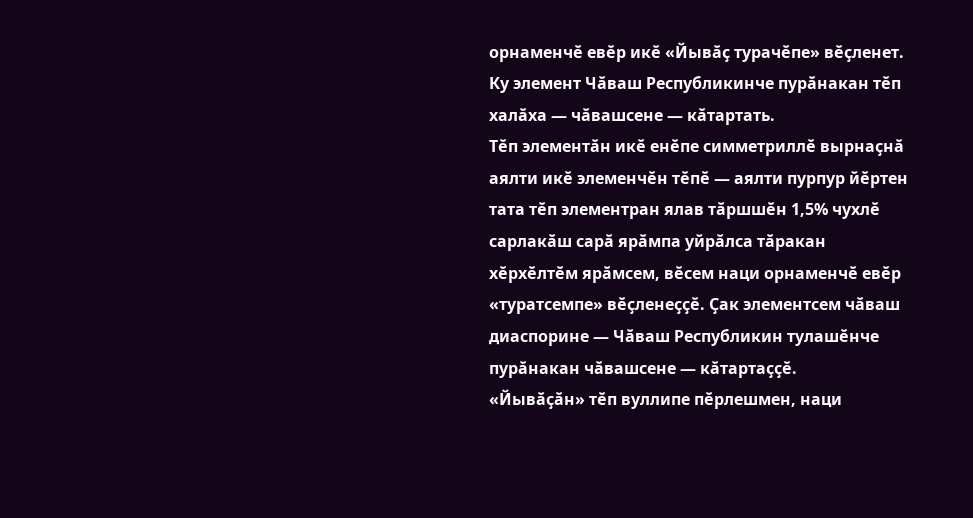орнаменчӗ евӗр икӗ «Йывӑҫ турачӗпе» вӗҫленет. Ку элемент Чӑваш Республикинче пурӑнакан тӗп халӑха — чӑвашсене — кӑтартать.
Тӗп элементӑн икӗ енӗпе симметриллӗ вырнаҫнӑ аялти икӗ элеменчӗн тӗпӗ — аялти пурпур йӗртен тата тӗп элементран ялав тӑршшӗн 1,5% чухлӗ сарлакӑш сарӑ ярӑмпа уйрӑлса тӑракан хӗрхӗлтӗм ярӑмсем, вӗсем наци орнаменчӗ евӗр «туратсемпе» вӗҫленеҫҫӗ. Ҫак элементсем чӑваш диаспорине — Чӑваш Республикин тулашӗнче пурӑнакан чӑвашсене — кӑтартаҫҫӗ.
«Йывӑҫӑн» тӗп вуллипе пӗрлешмен, наци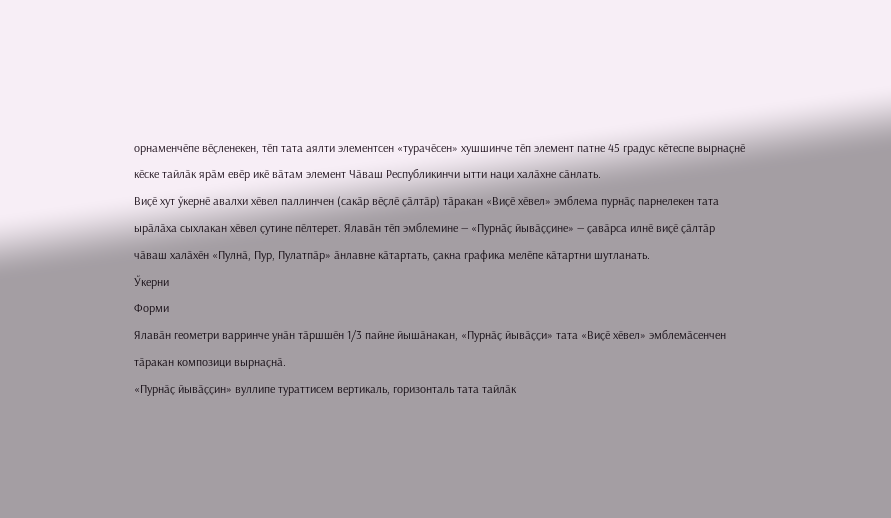орнаменчӗпе вӗҫленекен, тӗп тата аялти элементсен «турачӗсен» хушшинче тӗп элемент патне 45 градус кӗтеспе вырнаҫнӗ кӗске тайлӑк ярӑм евӗр икӗ вӑтам элемент Чӑваш Республикинчи ытти наци халӑхне сӑнлать.
Виҫӗ хут ӳкернӗ авалхи хӗвел паллинчен (сакӑр вӗҫлӗ ҫӑлтӑр) тӑракан «Виҫӗ хӗвел» эмблема пурнӑҫ парнелекен тата ырӑлӑха сыхлакан хӗвел ҫутине пӗлтерет. Ялавӑн тӗп эмблемине — «Пурнӑҫ йывӑҫҫине» — ҫавӑрса илнӗ виҫӗ ҫӑлтӑр чӑваш халӑхӗн «Пулнӑ, Пур, Пулатпӑр» ӑнлавне кӑтартать, ҫакна графика мелӗпе кӑтартни шутланать.
Ӳкерни
Форми
Ялавӑн геометри варринче унӑн тӑршшӗн 1/3 пайне йышӑнакан, «Пурнӑҫ йывӑҫҫи» тата «Виҫӗ хӗвел» эмблемӑсенчен тӑракан композици вырнаҫнӑ.
«Пурнӑҫ йывӑҫҫин» вуллипе тураттисем вертикаль, горизонталь тата тайлӑк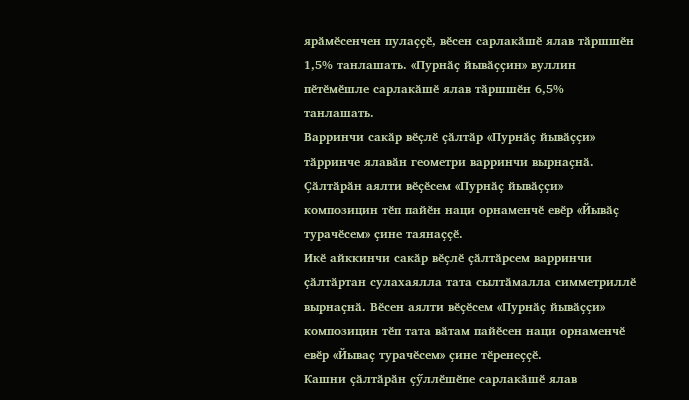ярӑмӗсенчен пулаҫҫӗ, вӗсен сарлакӑшӗ ялав тӑршшӗн 1,5% танлашать. «Пурнӑҫ йывӑҫҫин» вуллин пӗтӗмӗшле сарлакӑшӗ ялав тӑршшӗн 6,5% танлашать.
Варринчи сакӑр вӗҫлӗ ҫӑлтӑр «Пурнӑҫ йывӑҫҫи» тӑрринче ялавӑн геометри варринчи вырнаҫнӑ. Ҫӑлтӑрӑн аялти вӗҫӗсем «Пурнӑҫ йывӑҫҫи» композицин тӗп пайӗн наци орнаменчӗ евӗр «Йывӑҫ турачӗсем» ҫине таянаҫҫӗ.
Икӗ айккинчи сакӑр вӗҫлӗ ҫӑлтӑрсем варринчи ҫӑлтӑртан сулахаялла тата сылтӑмалла симметриллӗ вырнаҫнӑ. Вӗсен аялти вӗҫӗсем «Пурнӑҫ йывӑҫҫи» композицин тӗп тата вӑтам пайӗсен наци орнаменчӗ евӗр «Йываҫ турачӗсем» ҫине тӗренеҫҫӗ.
Кашни ҫӑлтӑрӑн ҫӳллӗшӗпе сарлакӑшӗ ялав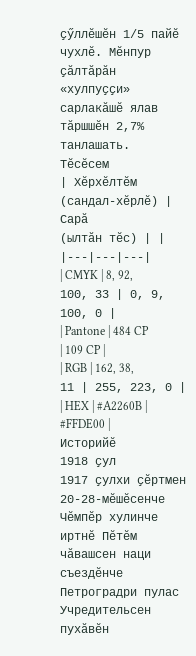ҫӳллӗшӗн 1/5 пайӗ чухлӗ. Мӗнпур ҫӑлтӑрӑн «хулпуҫҫи» сарлакӑшӗ ялав тӑршшӗн 2,7% танлашать.
Тӗсӗсем
| Хӗрхӗлтӗм
(сандал-хӗрлӗ) |
Сарӑ
(ылтӑн тӗс) | |
|---|---|---|
| CMYK | 8, 92, 100, 33 | 0, 9, 100, 0 |
| Pantone | 484 CP | 109 CP |
| RGB | 162, 38, 11 | 255, 223, 0 |
| HEX | #A2260B | #FFDE00 |
Историйӗ
1918 ҫул
1917 ҫулхи ҫӗртмен 20-28-мӗшӗсенче Чӗмпӗр хулинче иртнӗ Пӗтӗм чӑвашсен наци съездӗнче Петроградри пулас Учредительсен пухӑвӗн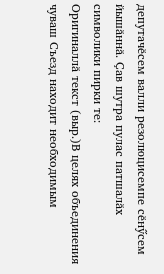депутачӗсем валли резолюцисемпе сӗнӳсем йышӑннӑ. Ҫав шутра пулас патшалӑх символики пирки те:
Оригиналлӑ текст (выр.)В целях объединения чуваш Съезд находит необходимым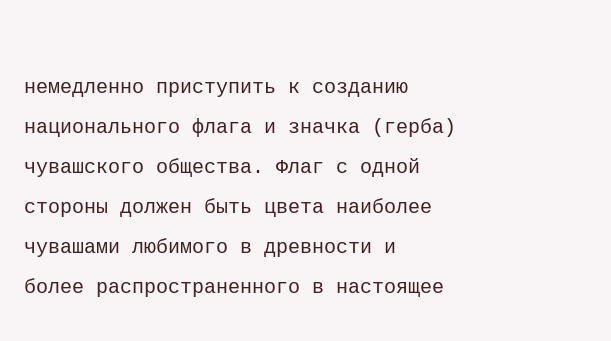немедленно приступить к созданию национального флага и значка (герба) чувашского общества. Флаг с одной стороны должен быть цвета наиболее чувашами любимого в древности и более распространенного в настоящее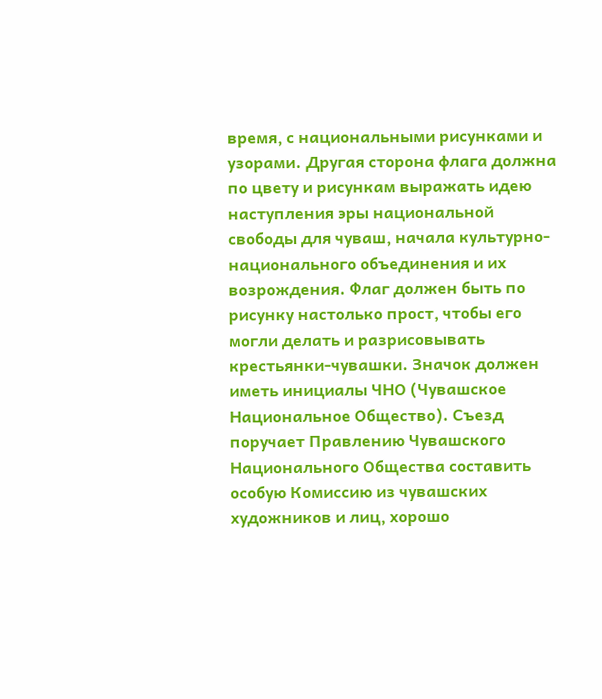время, с национальными рисунками и узорами. Другая сторона флага должна по цвету и рисункам выражать идею наступления эры национальной свободы для чуваш, начала культурно-национального объединения и их возрождения. Флаг должен быть по рисунку настолько прост, чтобы его могли делать и разрисовывать крестьянки-чувашки. Значок должен иметь инициалы ЧНО (Чувашское Национальное Общество). Съезд поручает Правлению Чувашского Национального Общества составить особую Комиссию из чувашских художников и лиц, хорошо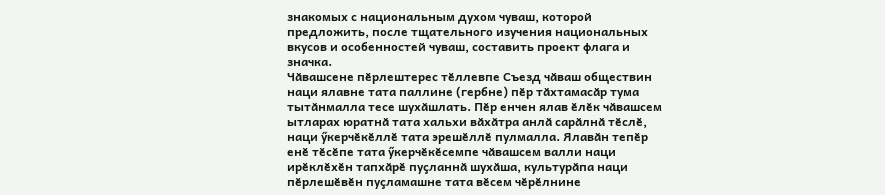знакомых с национальным духом чуваш, которой предложить, после тщательного изучения национальных вкусов и особенностей чуваш, составить проект флага и значка.
Чӑвашсене пӗрлештерес тӗллевпе Съезд чӑваш обществин наци ялавне тата паллине (гербне) пӗр тӑхтамасӑр тума тытӑнмалла тесе шухӑшлать. Пӗр енчен ялав ӗлӗк чӑвашсем ытларах юратнӑ тата хальхи вӑхӑтра анлӑ сарӑлнӑ тӗслӗ, наци ӳкерчӗкӗллӗ тата эрешӗллӗ пулмалла. Ялавӑн тепӗр енӗ тӗсӗпе тата ӳкерчӗкӗсемпе чӑвашсем валли наци ирӗклӗхӗн тапхӑрӗ пуҫланнӑ шухӑша, культурӑпа наци пӗрлешӗвӗн пуҫламашне тата вӗсем чӗрӗлнине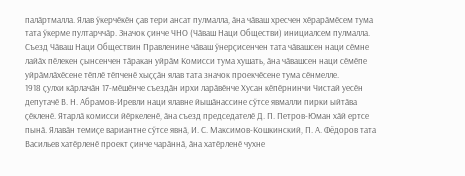палӑртмалла. Ялав ӳкерчӗкӗн ҫав тери ансат пулмалла, ӑна чӑваш хресчен хӗрарӑмӗсем тума тата ӳкерме пултарччӑр. Значок ҫинче ЧНО (Чӑваш Наци Обществи) инициалсем пулмалла. Съезд Чӑваш Наци Обществин Правленине чӑваш ӳнерҫисенчен тата чӑвашсен наци сӗмне лайӑх пӗлекен ҫынсенчен тӑракан уйрӑм Комисси тума хушать, ӑна чӑвашсен наци сӗмӗпе уйрӑмлӑхӗсене тӗплӗ тӗпченӗ хыҫҫӑн ялав тата значок проекчӗсене тума сӗнмелле.
1918 ҫулхи кӑрлачӑн 17-мӗшӗнче съездӑн ирхи ларӑвӗнче Хусан кӗпӗрнинчи Чистай уесӗн депутачӗ В. Н. Абрамов-Иревли наци ялавне йышӑнассине сӳтсе явмалли пирки ыйтӑва ҫӗкленӗ. Ятарлӑ комисси йӗркеленӗ, ӑна съезд председателӗ Д. П. Петров-Юман хӑй ертсе пынӑ. Ялавӑн темиҫе вариантне сӳтсе явнӑ, И. С. Максимов-Кошкинский, П. А. Фёдоров тата Васильев хатӗрленӗ проект ҫинче чарӑннӑ, ӑна хатӗрленӗ чухне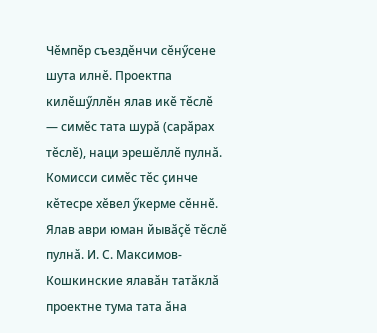Чӗмпӗр съездӗнчи сӗнӳсене шута илнӗ. Проектпа килӗшӳллӗн ялав икӗ тӗслӗ — симӗс тата шурӑ (сарӑрах тӗслӗ), наци эрешӗллӗ пулнӑ. Комисси симӗс тӗс ҫинче кӗтесре хӗвел ӳкерме сӗннӗ. Ялав аври юман йывӑҫӗ тӗслӗ пулнӑ. И. С. Максимов-Кошкинские ялавӑн татӑклӑ проектне тума тата ӑна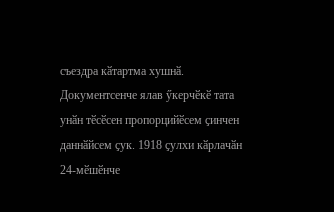съездра кӑтартма хушнӑ. Документсенче ялав ӳкерчӗкӗ тата унӑн тӗсӗсен пропорцийӗсем ҫинчен даннӑйсем ҫук. 1918 ҫулхи кӑрлачӑн 24-мӗшӗнче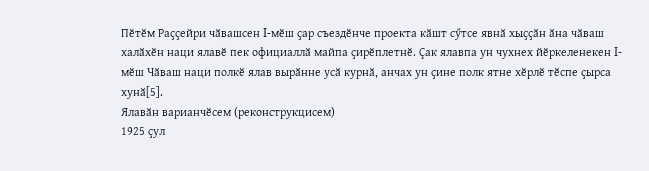Пӗтӗм Раҫҫейри чӑвашсен I-мӗш ҫар съездӗнче проекта кӑшт сӳтсе явнӑ хыҫҫӑн ӑна чӑваш халӑхӗн наци ялавӗ пек официаллӑ майпа ҫирӗплетнӗ. Ҫак ялавпа ун чухнех йӗркеленекен I-мӗш Чӑваш наци полкӗ ялав вырӑнне усӑ курнӑ, анчах ун ҫине полк ятне хӗрлӗ тӗспе ҫырса хунӑ[5].
Ялавӑн варианчӗсем (реконструкцисем)
1925 ҫул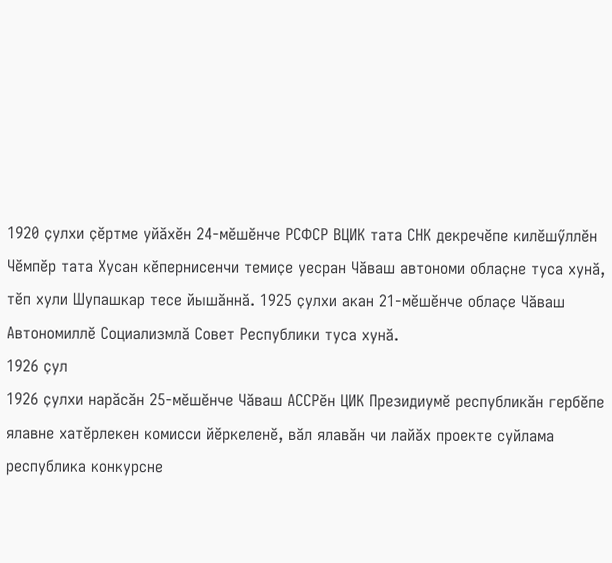1920 ҫулхи ҫӗртме уйӑхӗн 24-мӗшӗнче РСФСР ВЦИК тата СНК декречӗпе килӗшӳллӗн Чĕмпĕр тата Хусан кӗпернисенчи темиҫе уесран Чӑваш автономи облаҫне туса хунӑ, тӗп хули Шупашкар тесе йышӑннӑ. 1925 ҫулхи акан 21-мӗшӗнче облаҫе Чăваш Автономиллĕ Социализмлă Совет Республики туса хунӑ.
1926 ҫул
1926 ҫулхи нарӑсӑн 25-мӗшӗнче Чӑваш АССРӗн ЦИК Президиумӗ республикӑн гербӗпе ялавне хатӗрлекен комисси йӗркеленӗ, вӑл ялавӑн чи лайӑх проекте суйлама республика конкурсне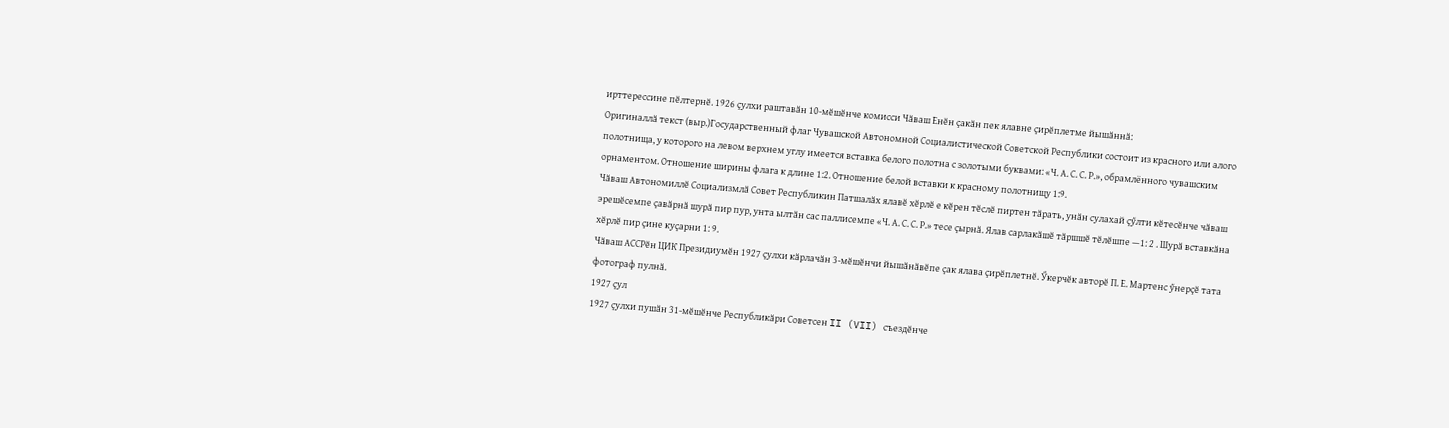ирттерессине пӗлтернӗ. 1926 ҫулхи раштавӑн 10-мӗшӗнче комисси Чӑваш Енӗн ҫакӑн пек ялавне ҫирӗплетме йышӑннӑ:
Оригиналлӑ текст (выр.)Государственный флаг Чувашской Автономной Социалистической Советской Республики состоит из красного или алого полотнища, у которого на левом верхнем углу имеется вставка белого полотна с золотыми буквами: «Ч. А. С. С. Р.», обрамлённого чувашским орнаментом. Отношение ширины флага к длине 1:2. Отношение белой вставки к красному полотнищу 1:9.
Чӑваш Автономиллӗ Социализмлӑ Совет Республикин Патшалӑх ялавӗ хӗрлӗ е кӗрен тӗслӗ пиртен тӑрать, унӑн сулахай ҫӳлти кӗтесӗнче чӑваш эрешӗсемпе ҫавӑрнӑ шурӑ пир пур, унта ылтӑн сас паллисемпе «Ч. А. С. С. Р.» тесе ҫырнӑ. Ялав сарлакӑшӗ тӑршшӗ тӗлӗшпе —1: 2 . Шурӑ вставкӑна хӗрлӗ пир ҫине куҫарни 1: 9.
Чӑваш АССРӗн ЦИК Президиумӗн 1927 ҫулхи кӑрлачӑн 3-мӗшӗнчи йышӑнӑвӗпе ҫак ялава ҫирӗплетнӗ. Ӳкерчӗк авторӗ П. Е. Мартенс ӳнерҫӗ тата фотограф пулнӑ.
1927 ҫул
1927 ҫулхи пушӑн 31-мӗшӗнче Республикӑри Советсен II (VII) съездӗнче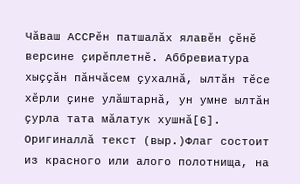Чӑваш АССРӗн патшалӑх ялавӗн ҫӗнӗ версине ҫирӗплетнӗ. Аббревиатура хыҫҫӑн пӑнчӑсем ҫухалнӑ, ылтӑн тӗсе хӗрли ҫине улӑштарнӑ, ун умне ылтӑн ҫурла тата мӑлатук хушнӑ[6].
Оригиналлӑ текст (выр.)Флаг состоит из красного или алого полотнища, на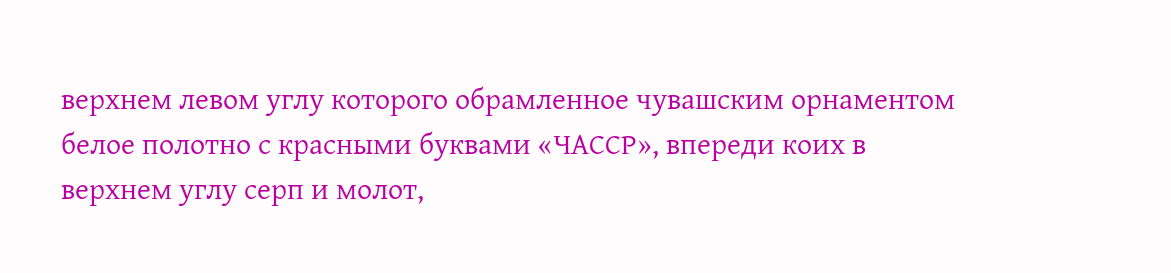верхнем левом углу которого обрамленное чувашским орнаментом белое полотно с красными буквами «ЧАССР», впереди коих в верхнем углу серп и молот,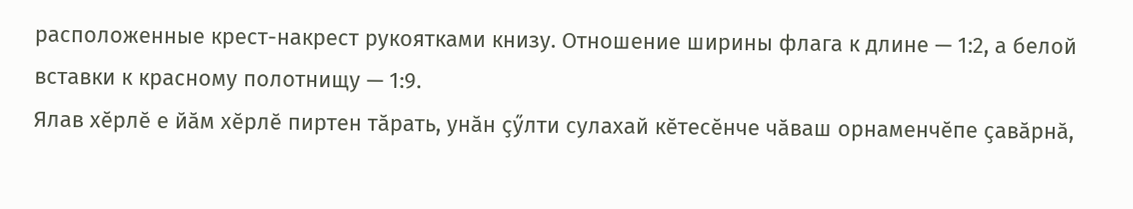расположенные крест-накрест рукоятками книзу. Отношение ширины флага к длине — 1:2, а белой вставки к красному полотнищу — 1:9.
Ялав хӗрлӗ е йӑм хӗрлӗ пиртен тӑрать, унӑн ҫӳлти сулахай кӗтесӗнче чӑваш орнаменчӗпе ҫавӑрнӑ,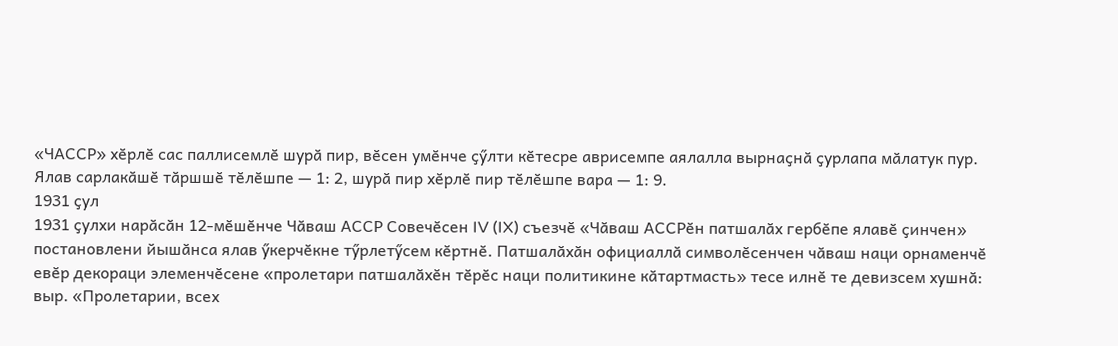«ЧАССР» хӗрлӗ сас паллисемлӗ шурӑ пир, вӗсен умӗнче ҫӳлти кӗтесре аврисемпе аялалла вырнаҫнӑ ҫурлапа мӑлатук пур. Ялав сарлакӑшӗ тӑршшӗ тӗлӗшпе — 1: 2, шурӑ пир хӗрлӗ пир тӗлӗшпе вара — 1: 9.
1931 ҫул
1931 ҫулхи нарӑсӑн 12-мӗшӗнче Чӑваш АССР Совечӗсен IV (IX) съезчӗ «Чӑваш АССРӗн патшалӑх гербӗпе ялавӗ ҫинчен» постановлени йышӑнса ялав ӳкерчӗкне тӳрлетӳсем кӗртнӗ. Патшалӑхӑн официаллӑ символӗсенчен чӑваш наци орнаменчӗ евӗр декораци элеменчӗсене «пролетари патшалӑхӗн тӗрӗс наци политикине кӑтартмасть» тесе илнӗ те девизсем хушнӑ: выр. «Пролетарии, всех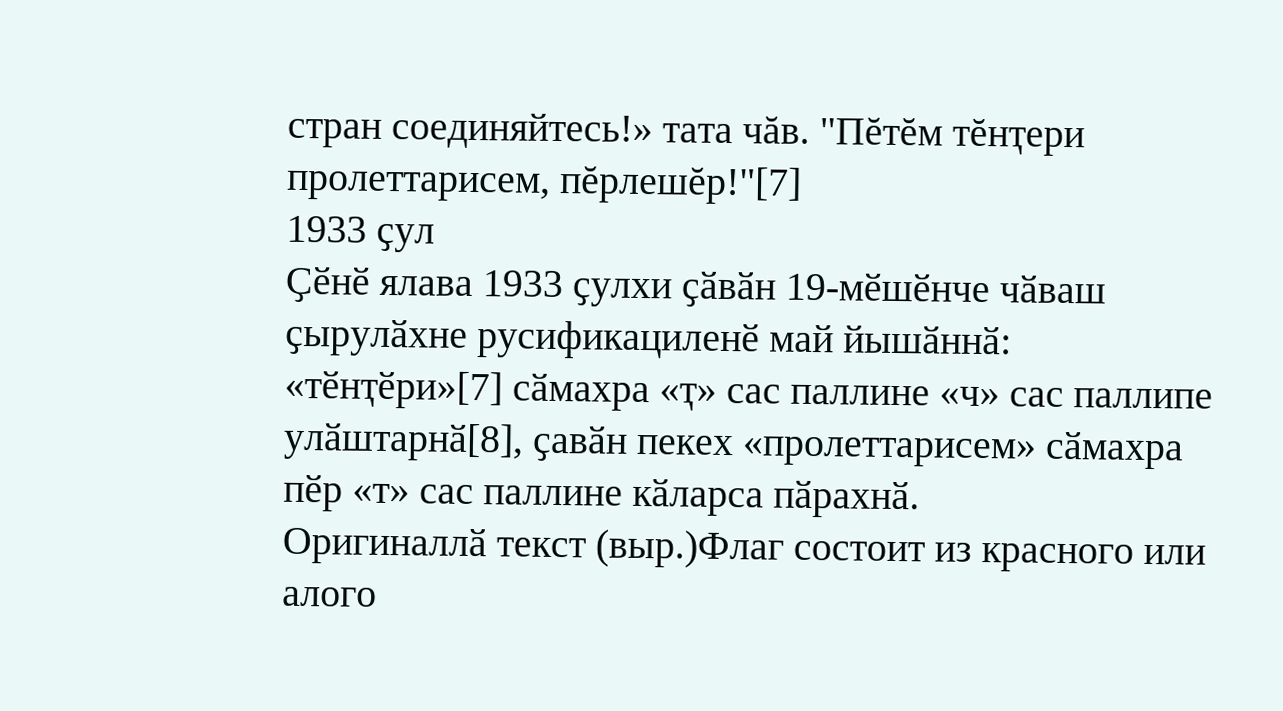стран соединяйтесь!» тата чăв. "Пĕтĕм тĕнҭери пролеттарисем, пĕрлешĕр!"[7]
1933 ҫул
Ҫӗнӗ ялава 1933 ҫулхи ҫӑвӑн 19-мӗшӗнче чӑваш ҫырулӑхне русификациленӗ май йышӑннӑ: «тӗнҭӗри»[7] сӑмахра «ҭ» сас паллине «ч» сас паллипе улӑштарнӑ[8], ҫавӑн пекех «пролеттарисем» сӑмахра пӗр «т» сас паллине кӑларса пӑрахнӑ.
Оригиналлӑ текст (выр.)Флаг состоит из красного или алого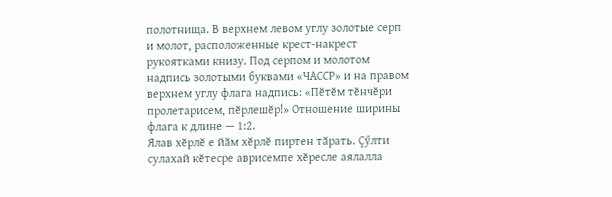полотнища. В верхнем левом углу золотые серп и молот, расположенные крест-накрест рукоятками книзу. Под серпом и молотом надпись золотыми буквами «ЧАССР» и на правом верхнем углу флага надпись: «Пӗтӗм тӗнчӗри пролетарисем, пӗрлешӗр!» Отношение ширины флага к длине — 1:2.
Ялав хӗрлӗ е йӑм хӗрлӗ пиртен тӑрать. Ҫӳлти сулахай кӗтесре аврисемпе хӗресле аялалла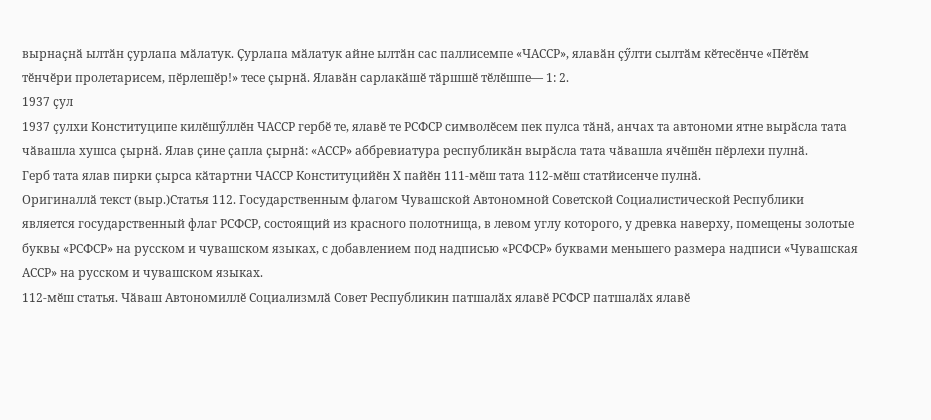вырнаҫнӑ ылтӑн ҫурлапа мӑлатук. Ҫурлапа мӑлатук айне ылтӑн сас паллисемпе «ЧАССР», ялавӑн ҫӳлти сылтӑм кӗтесӗнче «Пӗтӗм тӗнчӗри пролетарисем, пӗрлешӗр!» тесе ҫырнӑ. Ялавӑн сарлакӑшӗ тӑршшӗ тӗлӗшпе— 1: 2.
1937 ҫул
1937 ҫулхи Конституципе килӗшӳллӗн ЧАССР гербӗ те, ялавӗ те РСФСР символӗсем пек пулса тӑнӑ, анчах та автономи ятне вырӑсла тата чӑвашла хушса ҫырнӑ. Ялав ҫине ҫапла ҫырнӑ: «АССР» аббревиатура республикӑн вырӑсла тата чӑвашла ячӗшӗн пӗрлехи пулнӑ.
Герб тата ялав пирки ҫырса кӑтартни ЧАССР Конституцийӗн Х пайӗн 111-мӗш тата 112-мӗш статйисенче пулнӑ.
Оригиналлӑ текст (выр.)Статья 112. Государственным флагом Чувашской Автономной Советской Социалистической Республики является государственный флаг РСФСР, состоящий из красного полотнища, в левом углу которого, у древка наверху, помещены золотые буквы «РСФСР» на русском и чувашском языках, с добавлением под надписью «РСФСР» буквами меньшего размера надписи «Чувашская АССР» на русском и чувашском языках.
112-мӗш статья. Чӑваш Автономиллӗ Социализмлӑ Совет Республикин патшалӑх ялавӗ РСФСР патшалӑх ялавӗ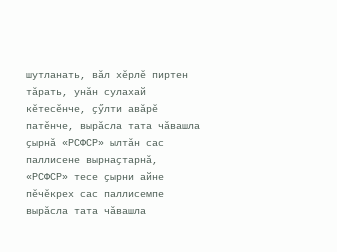шутланать, вӑл хӗрлӗ пиртен тӑрать, унӑн сулахай кӗтесӗнче, ҫӳлти авӑрӗ патӗнче, вырӑсла тата чӑвашла ҫырнӑ «РСФСР» ылтӑн сас паллисене вырнаҫтарнӑ, «РСФСР» тесе ҫырни айне пӗчӗкрех сас паллисемпе вырӑсла тата чӑвашла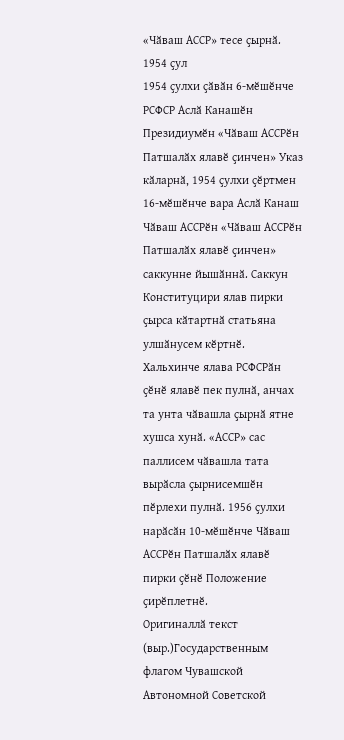«Чӑваш АССР» тесе ҫырнӑ.
1954 ҫул
1954 ҫулхи ҫӑвӑн 6-мӗшӗнче РСФСР Аслӑ Канашӗн Президиумӗн «Чӑваш АССРӗн Патшалӑх ялавӗ ҫинчен» Указ кӑларнӑ, 1954 ҫулхи ҫӗртмен 16-мӗшӗнче вара Аслӑ Канаш Чӑваш АССРӗн «Чӑваш АССРӗн Патшалӑх ялавӗ ҫинчен» саккунне йышӑннӑ. Саккун Конституцири ялав пирки ҫырса кӑтартнӑ статьяна улшӑнусем кӗртнӗ. Хальхинче ялава РСФСРӑн ҫӗнӗ ялавӗ пек пулнӑ, анчах та унта чӑвашла ҫырнӑ ятне хушса хунӑ. «АССР» сас паллисем чӑвашла тата вырӑсла ҫырнисемшӗн пӗрлехи пулнӑ. 1956 ҫулхи нарӑсӑн 10-мӗшӗнче Чӑваш АССРӗн Патшалӑх ялавӗ пирки ҫӗнӗ Положение ҫирӗплетнӗ.
Оригиналлӑ текст (выр.)Государственным флагом Чувашской Автономной Советской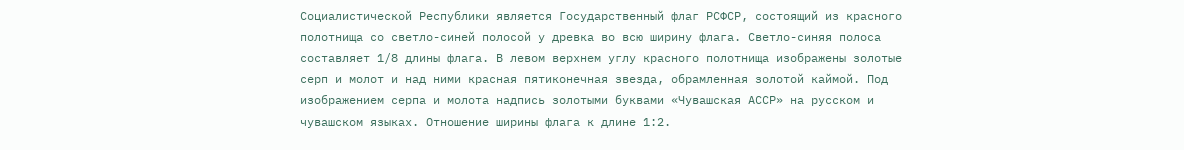Социалистической Республики является Государственный флаг РСФСР, состоящий из красного полотнища со светло-синей полосой у древка во всю ширину флага. Светло-синяя полоса составляет 1/8 длины флага. В левом верхнем углу красного полотнища изображены золотые серп и молот и над ними красная пятиконечная звезда, обрамленная золотой каймой. Под изображением серпа и молота надпись золотыми буквами «Чувашская АССР» на русском и чувашском языках. Отношение ширины флага к длине 1:2.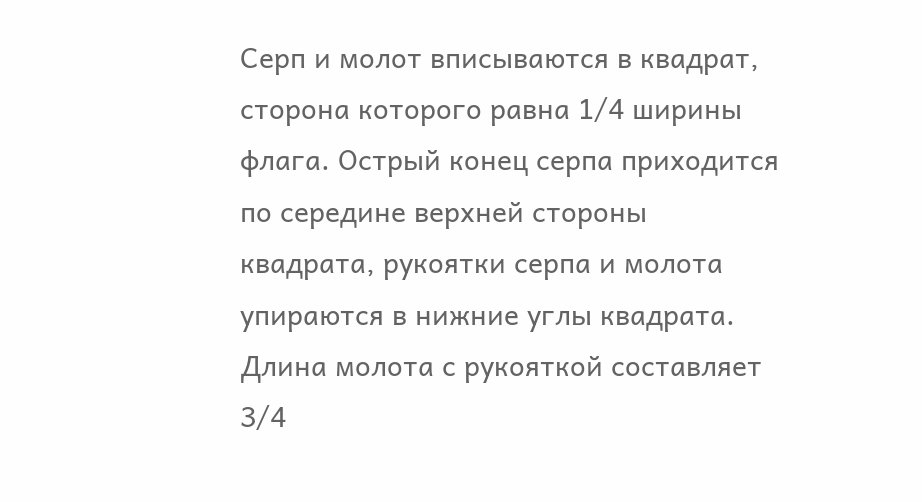Серп и молот вписываются в квадрат, сторона которого равна 1/4 ширины флага. Острый конец серпа приходится по середине верхней стороны квадрата, рукоятки серпа и молота упираются в нижние углы квадрата. Длина молота с рукояткой составляет 3/4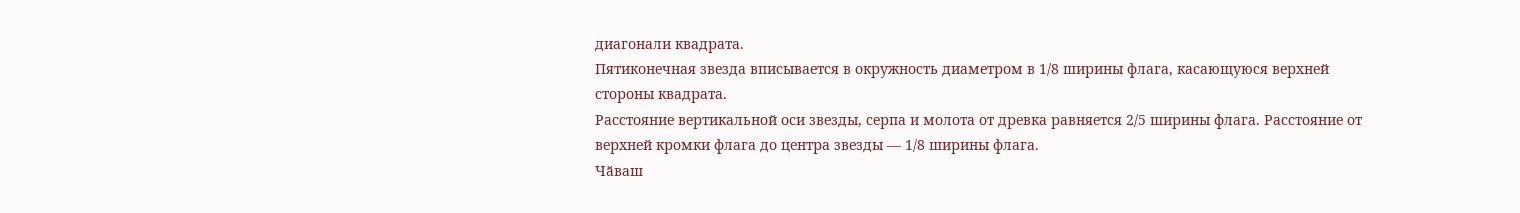диагонали квадрата.
Пятиконечная звезда вписывается в окружность диаметром в 1/8 ширины флага, касающуюся верхней стороны квадрата.
Расстояние вертикальной оси звезды, серпа и молота от древка равняется 2/5 ширины флага. Расстояние от верхней кромки флага до центра звезды — 1/8 ширины флага.
Чӑваш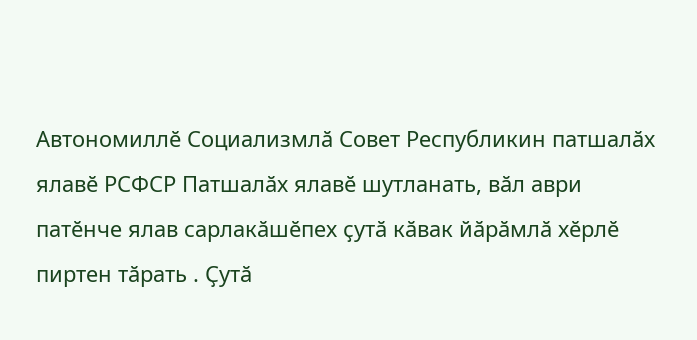Автономиллӗ Социализмлӑ Совет Республикин патшалӑх ялавӗ РСФСР Патшалӑх ялавӗ шутланать, вӑл аври патӗнче ялав сарлакӑшӗпех ҫутӑ кӑвак йӑрӑмлӑ хӗрлӗ пиртен тӑрать . Ҫутӑ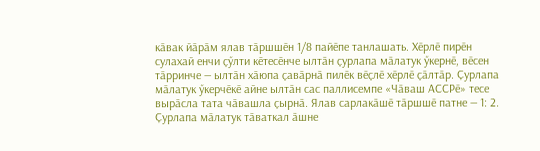кӑвак йӑрӑм ялав тӑршшӗн 1/8 пайӗпе танлашать. Хӗрлӗ пирӗн сулахай енчи ҫӳлти кӗтесӗнче ылтӑн ҫурлапа мӑлатук ӳкернӗ, вӗсен тӑрринче — ылтӑн хӑюпа ҫавӑрнӑ пилӗк вӗҫлӗ хӗрлӗ ҫӑлтӑр. Ҫурлапа мӑлатук ӳкерчӗкӗ айне ылтӑн сас паллисемпе «Чӑваш АССРӗ» тесе вырӑсла тата чӑвашла ҫырнӑ. Ялав сарлакӑшӗ тӑршшӗ патне — 1: 2.
Ҫурлапа мӑлатук тӑваткал ӑшне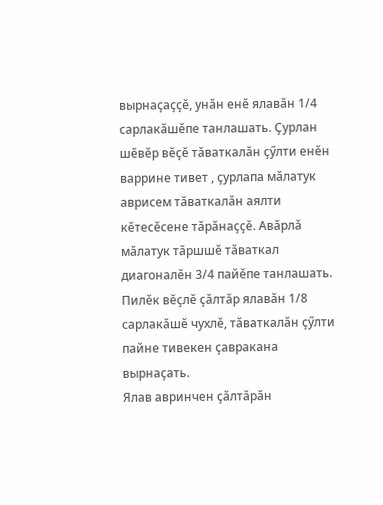вырнаҫаҫҫӗ, унӑн енӗ ялавӑн 1/4 сарлакӑшӗпе танлашать. Ҫурлан шӗвӗр вӗҫӗ тӑваткалӑн ҫӳлти енӗн варрине тивет , ҫурлапа мӑлатук аврисем тӑваткалӑн аялти кӗтесӗсене тӑрӑнаҫҫӗ. Авӑрлӑ мӑлатук тӑршшӗ тӑваткал диагоналӗн 3/4 пайӗпе танлашать.
Пилӗк вӗҫлӗ ҫӑлтӑр ялавӑн 1/8 сарлакӑшӗ чухлӗ, тӑваткалӑн ҫӳлти пайне тивекен ҫавракана вырнаҫать.
Ялав авринчен ҫӑлтӑрӑн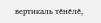вертикаль тӗнӗлӗ,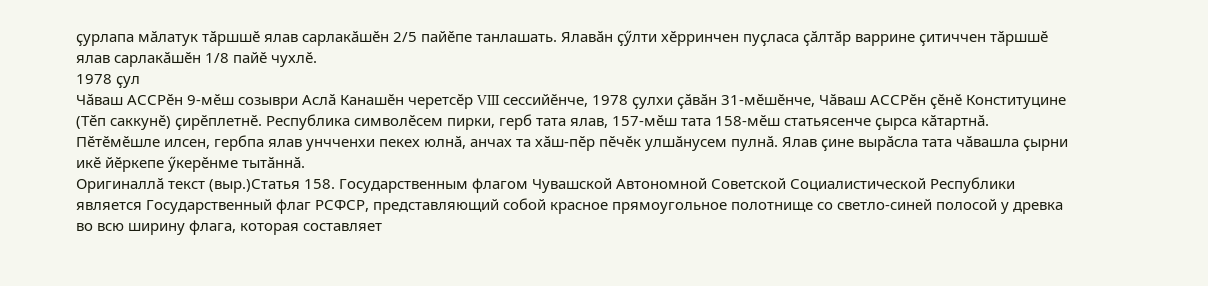ҫурлапа мӑлатук тӑршшӗ ялав сарлакӑшӗн 2/5 пайӗпе танлашать. Ялавӑн ҫӳлти хӗрринчен пуҫласа ҫӑлтӑр варрине ҫитиччен тӑршшӗ ялав сарлакӑшӗн 1/8 пайӗ чухлӗ.
1978 ҫул
Чӑваш АССРӗн 9-мӗш созыври Аслӑ Канашӗн черетсӗр VIII сессийӗнче, 1978 ҫулхи ҫӑвӑн 31-мӗшӗнче, Чӑваш АССРӗн ҫӗнӗ Конституцине (Тӗп саккунӗ) ҫирӗплетнӗ. Республика символӗсем пирки, герб тата ялав, 157-мӗш тата 158-мӗш статьясенче ҫырса кӑтартнӑ. Пӗтӗмӗшле илсен, гербпа ялав унчченхи пекех юлнӑ, анчах та хӑш-пӗр пӗчӗк улшӑнусем пулнӑ. Ялав ҫине вырӑсла тата чӑвашла ҫырни икӗ йӗркепе ӳкерӗнме тытӑннӑ.
Оригиналлӑ текст (выр.)Статья 158. Государственным флагом Чувашской Автономной Советской Социалистической Республики является Государственный флаг РСФСР, представляющий собой красное прямоугольное полотнище со светло-синей полосой у древка во всю ширину флага, которая составляет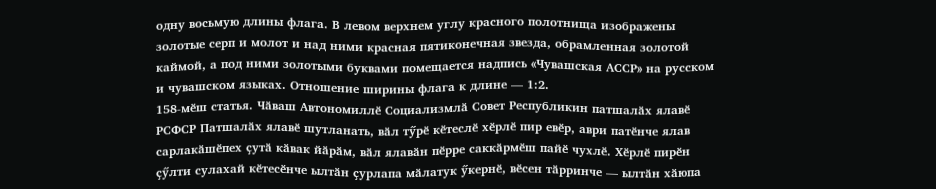одну восьмую длины флага. В левом верхнем углу красного полотнища изображены золотые серп и молот и над ними красная пятиконечная звезда, обрамленная золотой каймой, а под ними золотыми буквами помещается надпись «Чувашская АССР» на русском и чувашском языках. Отношение ширины флага к длине — 1:2.
158-мӗш статья. Чӑваш Автономиллӗ Социализмлӑ Совет Республикин патшалӑх ялавӗ РСФСР Патшалӑх ялавӗ шутланать, вӑл тӳрӗ кӗтеслӗ хӗрлӗ пир евӗр, аври патӗнче ялав сарлакӑшӗпех ҫутӑ кӑвак йӑрӑм, вӑл ялавӑн пӗрре саккӑрмӗш пайӗ чухлӗ. Хӗрлӗ пирӗн ҫӳлти сулахай кӗтесӗнче ылтӑн ҫурлапа мӑлатук ӳкернӗ, вӗсен тӑрринче — ылтӑн хӑюпа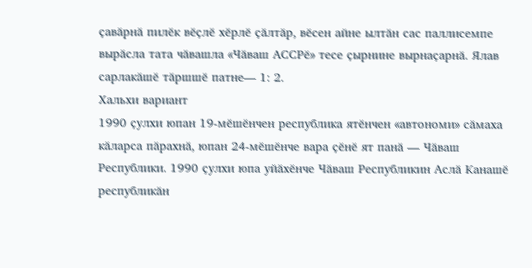ҫавӑрнӑ пилӗк вӗҫлӗ хӗрлӗ ҫӑлтӑр, вӗсен айне ылтӑн сас паллисемпе вырӑсла тата чӑвашла «Чӑваш АССРӗ» тесе ҫырнине вырнаҫарнӑ. Ялав сарлакӑшӗ тӑршшӗ патне— 1: 2.
Хальхи вариант
1990 ҫулхи юпан 19-мӗшӗнчен республика ятӗнчен «автономи» сӑмаха кӑларса пӑрахнӑ, юпан 24-мӗшӗнче вара ҫӗнӗ ят панӑ — Чӑваш Республики. 1990 ҫулхи юпа уйӑхӗнче Чӑваш Республикин Аслӑ Канашӗ республикӑн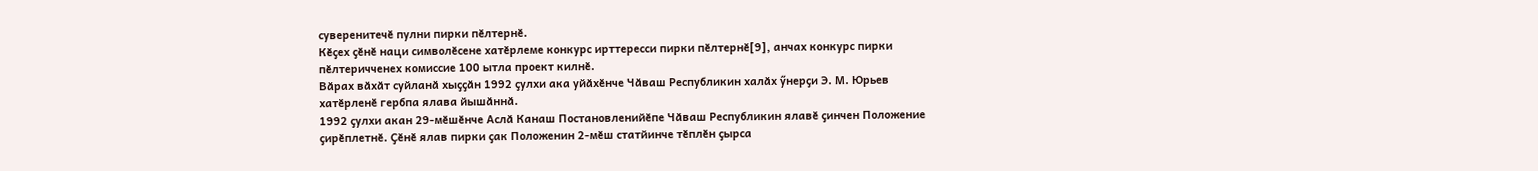суверенитечӗ пулни пирки пӗлтернӗ.
Кӗҫех ҫӗнӗ наци символӗсене хатӗрлеме конкурс ирттересси пирки пӗлтернӗ[9], анчах конкурс пирки пӗлтеричченех комиссие 100 ытла проект килнӗ.
Вӑрах вӑхӑт суйланӑ хыҫҫӑн 1992 ҫулхи ака уйӑхӗнче Чӑваш Республикин халӑх ӳнерҫи Э. М. Юрьев хатӗрленӗ гербпа ялава йышӑннӑ.
1992 ҫулхи акан 29-мӗшӗнче Аслӑ Канаш Постановленийӗпе Чӑваш Республикин ялавӗ ҫинчен Положение ҫирӗплетнӗ. Ҫӗнӗ ялав пирки ҫак Положенин 2-мӗш статйинче тӗплӗн ҫырса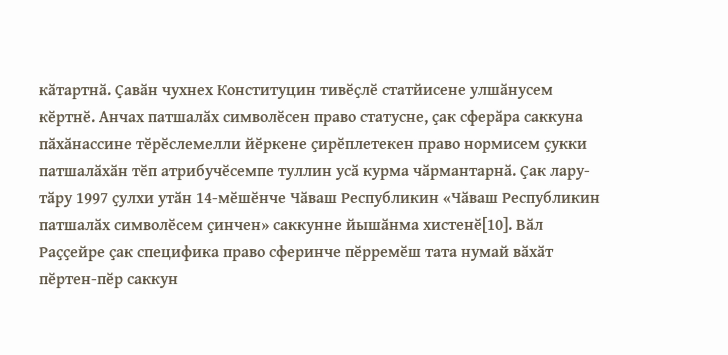кӑтартнӑ. Ҫавӑн чухнех Конституцин тивӗҫлӗ статйисене улшӑнусем кӗртнӗ. Анчах патшалӑх символӗсен право статусне, ҫак сферӑра саккуна пӑхӑнассине тӗрӗслемелли йӗркене ҫирӗплетекен право нормисем ҫукки патшалӑхӑн тӗп атрибучӗсемпе туллин усӑ курма чӑрмантарнӑ. Ҫак лару-тӑру 1997 ҫулхи утӑн 14-мӗшӗнче Чӑваш Республикин «Чӑваш Республикин патшалӑх символӗсем ҫинчен» саккунне йышӑнма хистенӗ[10]. Вӑл Раҫҫейре ҫак специфика право сферинче пӗрремӗш тата нумай вӑхӑт пӗртен-пӗр саккун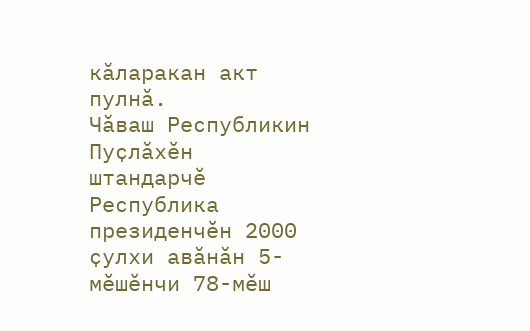кӑларакан акт пулнӑ.
Чӑваш Республикин Пуҫлӑхӗн штандарчӗ
Республика президенчӗн 2000 ҫулхи авӑнӑн 5-мӗшӗнчи 78-мӗш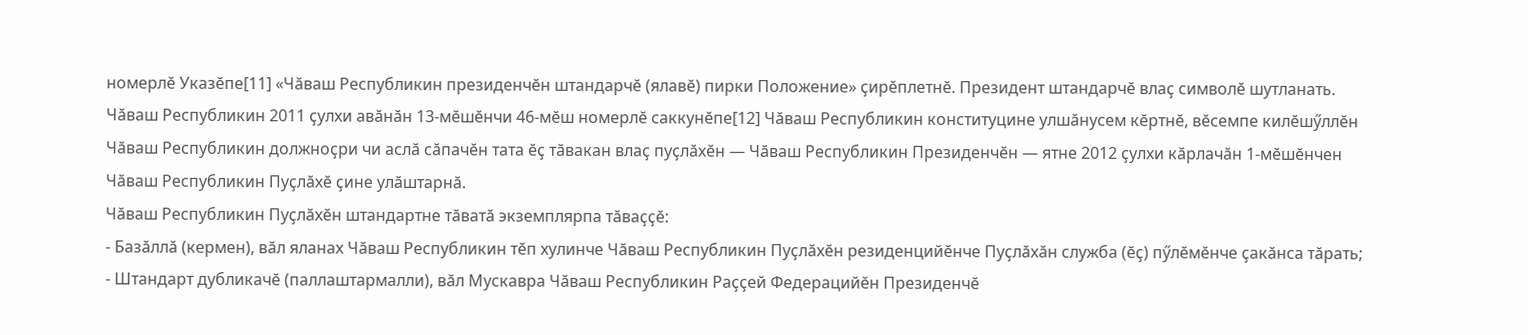номерлӗ Указӗпе[11] «Чӑваш Республикин президенчӗн штандарчӗ (ялавӗ) пирки Положение» ҫирӗплетнӗ. Президент штандарчӗ влаҫ символӗ шутланать.
Чӑваш Республикин 2011 ҫулхи авӑнӑн 13-мӗшӗнчи 46-мӗш номерлӗ саккунӗпе[12] Чӑваш Республикин конституцине улшӑнусем кӗртнӗ, вӗсемпе килӗшӳллӗн Чӑваш Республикин должноҫри чи аслӑ сӑпачӗн тата ӗҫ тӑвакан влаҫ пуҫлӑхӗн — Чӑваш Республикин Президенчӗн — ятне 2012 ҫулхи кӑрлачӑн 1-мӗшӗнчен Чӑваш Республикин Пуҫлӑхӗ ҫине улӑштарнӑ.
Чӑваш Республикин Пуҫлӑхӗн штандартне тӑватӑ экземплярпа тӑваҫҫӗ:
- Базӑллӑ (кермен), вӑл яланах Чӑваш Республикин тӗп хулинче Чӑваш Республикин Пуҫлӑхӗн резиденцийӗнче Пуҫлӑхӑн служба (ӗҫ) пӳлӗмӗнче ҫакӑнса тӑрать;
- Штандарт дубликачӗ (паллаштармалли), вӑл Мускавра Чӑваш Республикин Раҫҫей Федерацийӗн Президенчӗ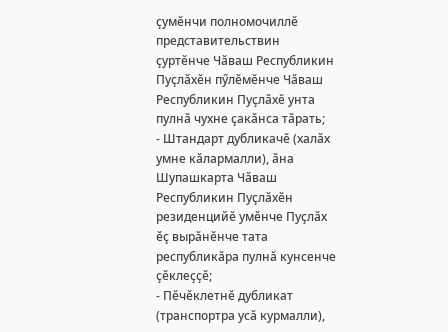ҫумӗнчи полномочиллӗ представительствин ҫуртӗнче Чӑваш Республикин Пуҫлӑхӗн пӳлӗмӗнче Чӑваш Республикин Пуҫлӑхӗ унта пулнӑ чухне ҫакӑнса тӑрать;
- Штандарт дубликачӗ (халӑх умне кӑлармалли), ӑна Шупашкарта Чӑваш Республикин Пуҫлӑхӗн резиденцийӗ умӗнче Пуҫлӑх ӗҫ вырӑнӗнче тата республикӑра пулнӑ кунсенче ҫӗклеҫҫӗ;
- Пӗчӗклетнӗ дубликат (транспортра усӑ курмалли),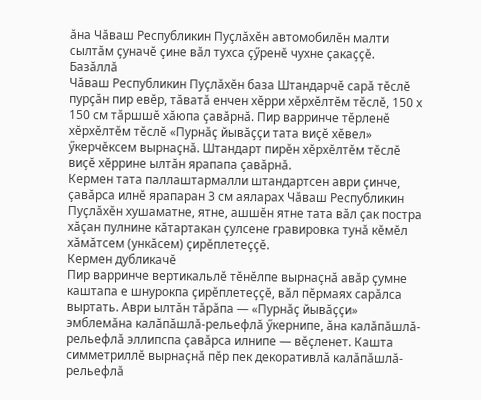ӑна Чӑваш Республикин Пуҫлӑхӗн автомобилӗн малти сылтӑм ҫуначӗ ҫине вӑл тухса ҫӳренӗ чухне ҫакаҫҫӗ.
Базӑллӑ
Чӑваш Республикин Пуҫлӑхӗн база Штандарчӗ сарӑ тӗслӗ пурҫӑн пир евӗр, тӑватӑ енчен хӗрри хӗрхӗлтӗм тӗслӗ, 150 х 150 см тӑршшӗ хӑюпа ҫавӑрнӑ. Пир варринче тӗрленӗ хӗрхӗлтӗм тӗслӗ «Пурнӑҫ йывӑҫҫи тата виҫӗ хӗвел» ӳкерчӗксем вырнаҫнӑ. Штандарт пирӗн хӗрхӗлтӗм тӗслӗ виҫӗ хӗррине ылтӑн ярапапа ҫавӑрнӑ.
Кермен тата паллаштармалли штандартсен аври ҫинче, ҫавӑрса илнӗ ярапаран 3 см аяларах Чӑваш Республикин Пуҫлӑхӗн хушаматне, ятне, ашшӗн ятне тата вӑл ҫак постра хӑҫан пулнине кӑтартакан ҫулсене гравировка тунӑ кӗмӗл хӑмӑтсем (ункӑсем) ҫирӗплетеҫҫӗ.
Кермен дубликачӗ
Пир варринче вертикальлӗ тӗнӗлпе вырнаҫнӑ авӑр ҫумне каштапа е шнурокпа ҫирӗплетеҫҫӗ, вӑл пӗрмаях сарӑлса выртать. Аври ылтӑн тӑрӑпа — «Пурнӑҫ йывӑҫҫи» эмблемӑна калӑпӑшлӑ-рельефлӑ ӳкернипе, ӑна калӑпӑшлӑ-рельефлӑ эллипспа ҫавӑрса илнипе — вӗҫленет. Кашта симметриллӗ вырнаҫнӑ пӗр пек декоративлӑ калӑпӑшлӑ-рельефлӑ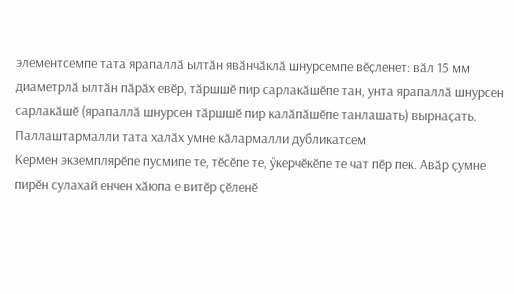элементсемпе тата ярапаллӑ ылтӑн явӑнчӑклӑ шнурсемпе вӗҫленет: вӑл 15 мм диаметрлӑ ылтӑн пӑрӑх евӗр, тӑршшӗ пир сарлакӑшӗпе тан, унта ярапаллӑ шнурсен сарлакӑшӗ (ярапаллӑ шнурсен тӑршшӗ пир калӑпӑшӗпе танлашать) вырнаҫать.
Паллаштармалли тата халӑх умне кӑлармалли дубликатсем
Кермен экземплярӗпе пусмипе те, тӗсӗпе те, ӳкерчӗкӗпе те чат пӗр пек. Авӑр ҫумне пирӗн сулахай енчен хӑюпа е витӗр ҫӗленӗ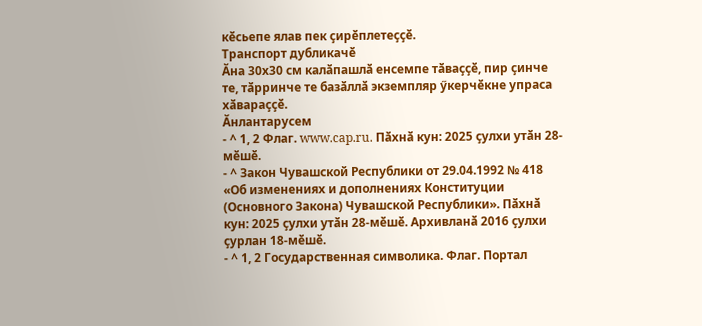кӗсьепе ялав пек ҫирӗплетеҫҫӗ.
Транспорт дубликачӗ
Ӑна 30х30 см калӑпашлӑ енсемпе тӑваҫҫӗ, пир ҫинче те, тӑрринче те базӑллӑ экземпляр ӳкерчӗкне упраса хӑвараҫҫӗ.
Ӑнлантарусем
- ^ 1, 2 Флаг. www.cap.ru. Пӑхнӑ кун: 2025 ҫулхи утӑн 28-мӗшӗ.
- ^ Закон Чувашской Республики от 29.04.1992 № 418 «Об изменениях и дополнениях Конституции (Основного Закона) Чувашской Республики». Пӑхнӑ кун: 2025 ҫулхи утӑн 28-мӗшӗ. Архивланӑ 2016 ҫулхи ҫурлан 18-мӗшӗ.
- ^ 1, 2 Государственная символика. Флаг. Портал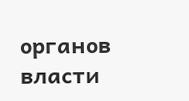органов власти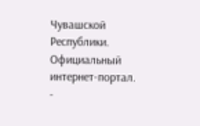Чувашской Республики. Официальный интернет-портал.
-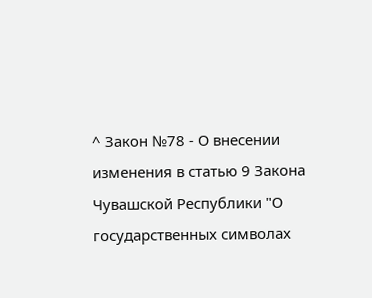^ Закон №78 - О внесении изменения в статью 9 Закона Чувашской Республики "О государственных символах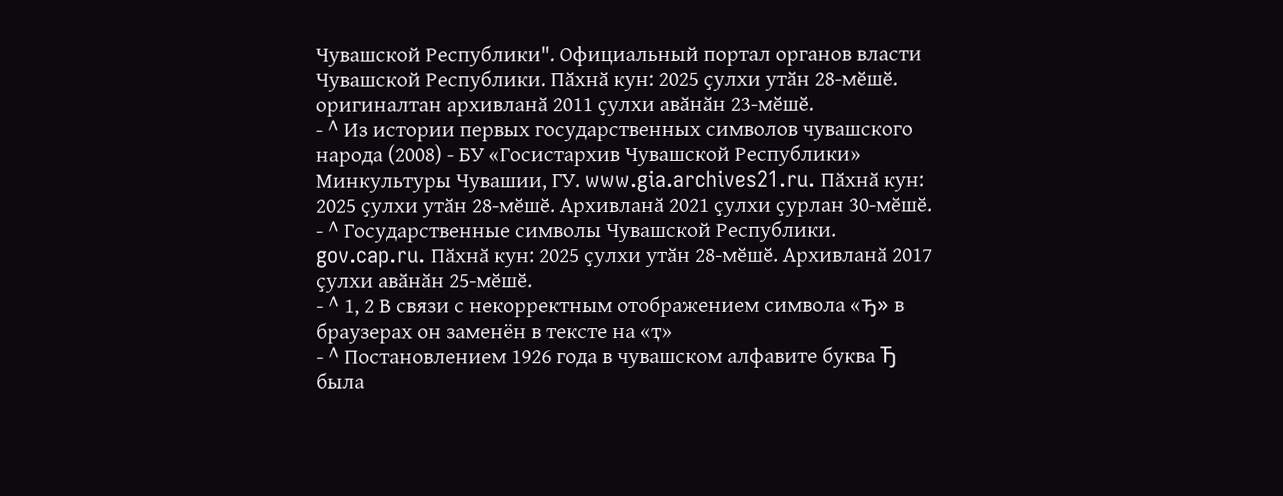Чувашской Республики". Официальный портал органов власти Чувашской Республики. Пӑхнӑ кун: 2025 ҫулхи утӑн 28-мӗшӗ. оригиналтан архивланӑ 2011 ҫулхи авӑнӑн 23-мӗшӗ.
- ^ Из истории первых государственных символов чувашского народа (2008) - БУ «Госистархив Чувашской Республики» Минкультуры Чувашии, ГУ. www.gia.archives21.ru. Пӑхнӑ кун: 2025 ҫулхи утӑн 28-мӗшӗ. Архивланӑ 2021 ҫулхи ҫурлан 30-мӗшӗ.
- ^ Государственные символы Чувашской Республики. gov.cap.ru. Пӑхнӑ кун: 2025 ҫулхи утӑн 28-мӗшӗ. Архивланӑ 2017 ҫулхи авӑнӑн 25-мӗшӗ.
- ^ 1, 2 В связи с некорректным отображением символа «ꚋ» в браузерах он заменён в тексте на «ҭ»
- ^ Постановлением 1926 года в чувашском алфавите буква Ꚋ была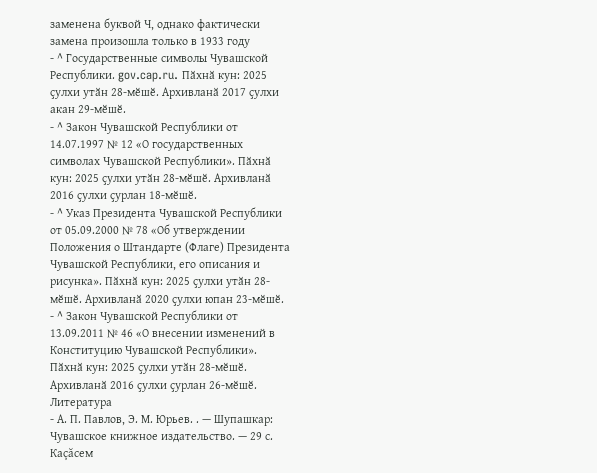заменена буквой Ч, однако фактически замена произошла только в 1933 году
- ^ Государственные символы Чувашской Республики. gov.cap.ru. Пӑхнӑ кун: 2025 ҫулхи утӑн 28-мӗшӗ. Архивланӑ 2017 ҫулхи акан 29-мӗшӗ.
- ^ Закон Чувашской Республики от 14.07.1997 № 12 «О государственных символах Чувашской Республики». Пӑхнӑ кун: 2025 ҫулхи утӑн 28-мӗшӗ. Архивланӑ 2016 ҫулхи ҫурлан 18-мӗшӗ.
- ^ Указ Президента Чувашской Республики от 05.09.2000 № 78 «Об утверждении Положения о Штандарте (Флаге) Президента Чувашской Республики, его описания и рисунка». Пӑхнӑ кун: 2025 ҫулхи утӑн 28-мӗшӗ. Архивланӑ 2020 ҫулхи юпан 23-мӗшӗ.
- ^ Закон Чувашской Республики от 13.09.2011 № 46 «О внесении изменений в Конституцию Чувашской Республики». Пӑхнӑ кун: 2025 ҫулхи утӑн 28-мӗшӗ. Архивланӑ 2016 ҫулхи ҫурлан 26-мӗшӗ.
Литература
- А. П. Павлов, Э. М. Юрьев. . — Шупашкар: Чувашское книжное издательство. — 29 с.
Каçăсем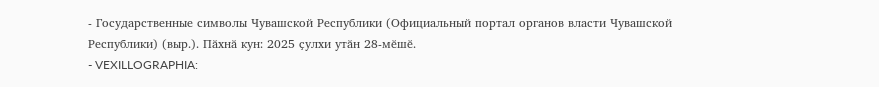- Государственные символы Чувашской Республики (Официальный портал органов власти Чувашской Республики) (выр.). Пӑхнӑ кун: 2025 ҫулхи утӑн 28-мӗшӗ.
- VEXILLOGRAPHIA: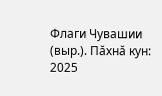Флаги Чувашии (выр.). Пӑхнӑ кун: 2025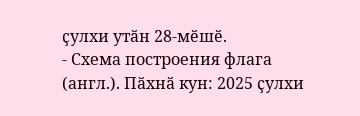ҫулхи утӑн 28-мӗшӗ.
- Схема построения флага (англ.). Пӑхнӑ кун: 2025 ҫулхи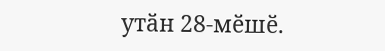утӑн 28-мӗшӗ.